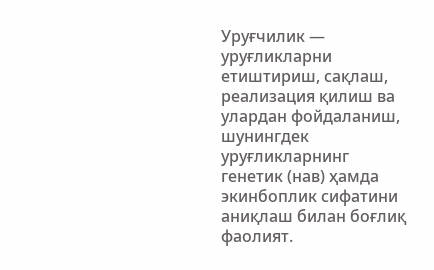Уруғчилик — уруғликларни етиштириш, сақлаш, реализация қилиш ва улардан фойдаланиш, шунингдек уруғликларнинг генетик (нав) ҳамда экинбоплик сифатини аниқлаш билан боғлиқ фаолият.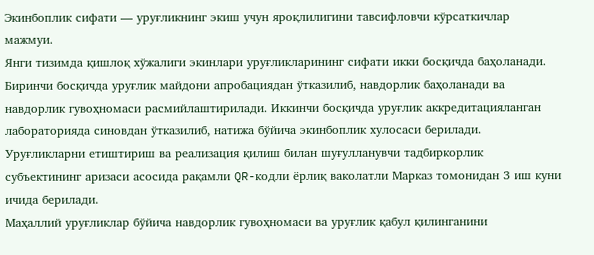Экинбоплик сифати — уруғликнинг экиш учун яроқлилигини тавсифловчи кўрсаткичлар мажмуи.
Янги тизимда қишлоқ хўжалиги экинлари уруғликларининг сифати икки босқичда баҳоланади.
Биринчи босқичда уруғлик майдони апробациядан ўтказилиб, навдорлик баҳоланади ва навдорлик гувоҳномаси расмийлаштирилади. Иккинчи босқичда уруғлик аккредитацияланган лабораторияда синовдан ўтказилиб, натижа бўйича экинбоплик хулосаси берилади.
Уруғликларни етиштириш ва реализация қилиш билан шуғулланувчи тадбиркорлик субъектининг аризаси асосида рақамли QR-кодли ёрлиқ ваколатли Марказ томонидан 3 иш куни ичида берилади.
Маҳаллий уруғликлар бўйича навдорлик гувоҳномаси ва уруғлик қабул қилинганини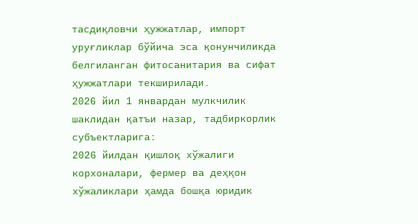тасдиқловчи ҳужжатлар, импорт уруғликлар бўйича эса қонунчиликда белгиланган фитосанитария ва сифат ҳужжатлари текширилади.
2026 йил 1 январдан мулкчилик шаклидан қатъи назар, тадбиркорлик субъектларига:
2026 йилдан қишлоқ хўжалиги корхоналари, фермер ва деҳқон хўжаликлари ҳамда бошқа юридик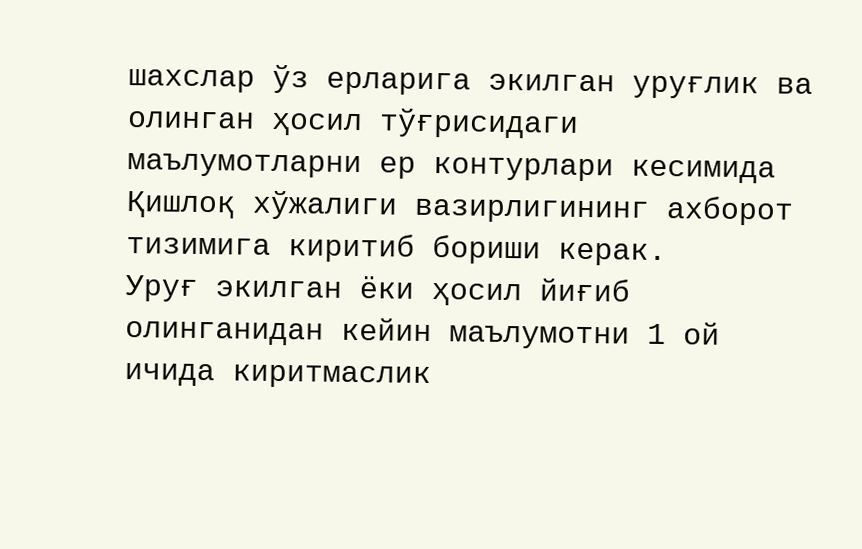шахслар ўз ерларига экилган уруғлик ва олинган ҳосил тўғрисидаги маълумотларни ер контурлари кесимида Қишлоқ хўжалиги вазирлигининг ахборот тизимига киритиб бориши керак.
Уруғ экилган ёки ҳосил йиғиб олинганидан кейин маълумотни 1 ой ичида киритмаслик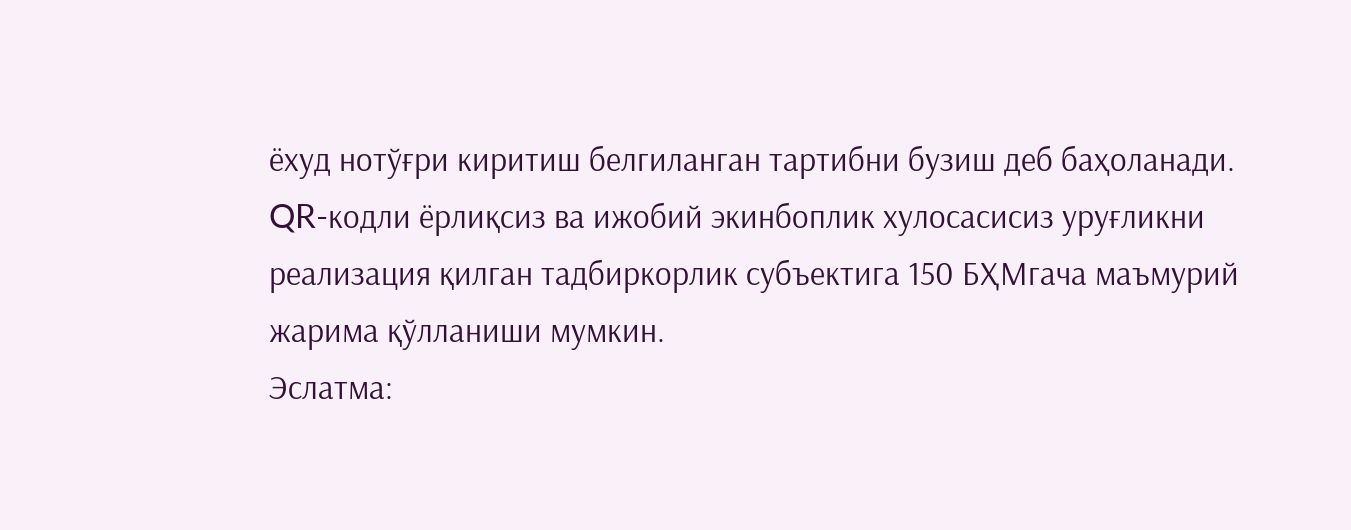ёхуд нотўғри киритиш белгиланган тартибни бузиш деб баҳоланади.
QR-кодли ёрлиқсиз ва ижобий экинбоплик хулосасисиз уруғликни реализация қилган тадбиркорлик субъектига 150 БҲМгача маъмурий жарима қўлланиши мумкин.
Эслатма: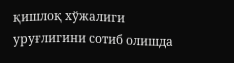қишлоқ хўжалиги уруғлигини сотиб олишда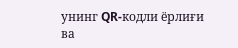унинг QR-кодли ёрлиғи ва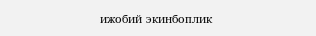ижобий экинбоплик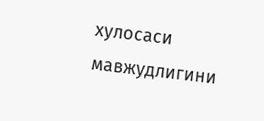хулосаси мавжудлигини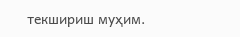текшириш муҳим.